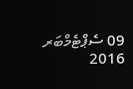09 ސެޕްޓެމްބަރ 2016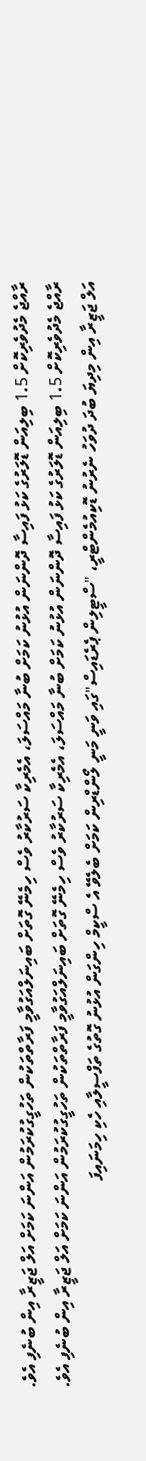ރާއްޖެ މެދުވެރިކޮށް 1.5 ބިލިއަން ޑޮލަރުގެ ކަޅު ފައިސާ ދޮންނަން އުޅުނު ކަމަށް ބުނާ މައްސަލަ، އެމެރިކާ ސަރުކާރު ވެސް ހިމެނޭ ގޮތަށް ބައިނަލްއަގުވާމީ ފަރާތްތަކުން ތަހުގީގުކުރަމުން އަންނަ ކަމަށް އަލް ޖަޒީރާ އިން ބުނެފި އެވެ.
ރާއްޖެ މެދުވެރިކޮށް 1.5 ބިލިއަން ޑޮލަރުގެ ކަޅު ފައިސާ ދޮންނަން އުޅުނު ކަމަށް ބުނާ މައްސަލަ، އެމެރިކާ ސަރުކާރު ވެސް ހިމެނޭ ގޮތަށް ބައިނަލްއަގުވާމީ ފަރާތްތަކުން ތަހުގީގުކުރަމުން އަންނަ ކަމަށް އަލް ޖަޒީރާ އިން ބުނެފި އެވެ.
އަލް ޖަޒީރާ އިން މިދިޔަ ބުދަ ދުވަހު ނެރުނު ޑޮކިއުމެންޓްރީ، "ސްޓީލިން ޕެރެޑައިސް"ގައި ވަނީ މަނީ ލޯންޑްރިން ކަމަށް ބެލެވޭ އެ ސްކީމް ހިންގަން އުޅުނު ގޮތުގެ ތަފްސީލާއި ހެކި ހިމަނައިފަ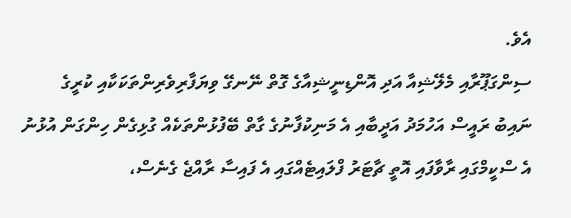އެވެ.
ސިންގަޕޫރާއި މެލޭޝިއާ އަދި އޮންޑިނީޝިއާގެ ގޮތް ނޭނގޭ ވިޔަފާރިވެރިންތަކަކާއި ކުރީގެ ނައިބު ރައީސް އަހުމަދު އަދީބާއި އެ މަނިކުފާނުގެ ގާތް ބޭފުޅުންތަކެއް ގުޅިގެން ހިންގަން އުޅުނު އެ ސްކީމްގައި ރާވާފައި އޮތީ ޗާޓަރު ފްލައިޓެއްގައި އެ ފައިސާ ރާއްޖެ ގެނެސް،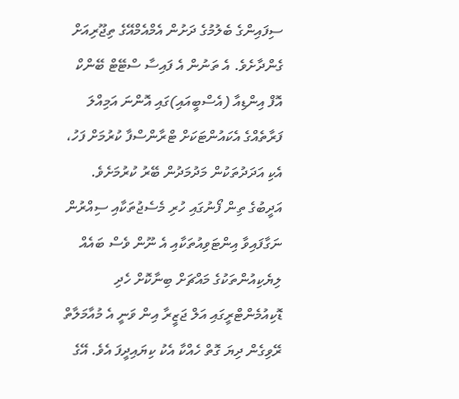ސިފައިންގެ ބެލުމުގެ ދަށުން އެމްއެމްއޭގެ ތިޖޫރިއަށް ގެންދާށެވެ. އެ ތަނުން އެ ފައިސާ ސްޓޭޓް ބޭންކް އޮފް އިންޑިއާ (އެސްބީއައި)ގައި އޮންނަ އަމިއްލަ ފަރާތެއްގެ އެކައުންޓަކަށް ޓްރާންސްފާ ކުރުމަށް ފަހު، އެކި އަދަދުތަކުން މަދުމަދުން ބޭރު ކުރުމަށެވެ.
އަދީބުގެ ތިން ފޯނުގައި ހުރި މެސެޖުތަކާއި ސިއްރުން ނަގާފައިވާ އިންޓަވިއުތަކާއި އެ ނޫން ވެސް ބައެއް ލިޔެކިއުންތަކުގެ މައްޗަށް ބިނާކޮށް ހެދި ޑޮކިއުމެންޓްރީގައި އަލް ޖަޒީރާ އިން ވަނީ އެ މުއާމަލާތް ރޭވިގެން ދިޔަ ގޮތް ހެއްކާ އެކު ކިޔައިދީފަ އެވެ. އޭގެ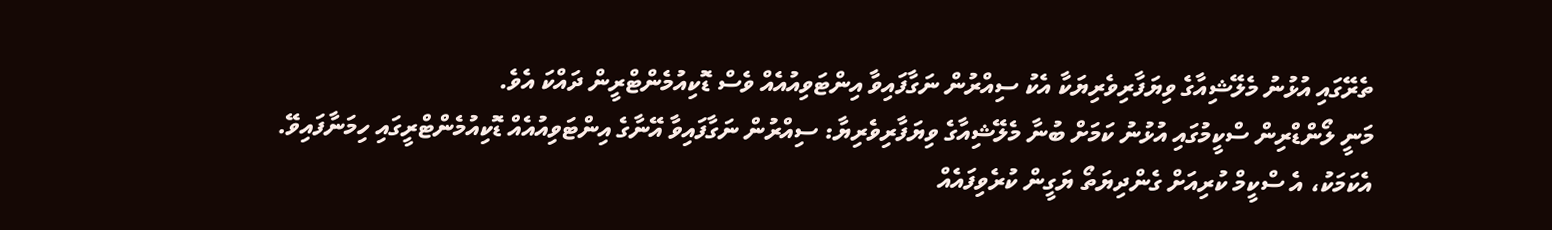ތެރޭގައި އުޅުނު މެލޭޝިއާގެ ވިޔަފާރިވެރިޔަކާ އެކު ސިއްރުން ނަގާފައިވާ އިންޓަވިއުއެއް ވެސް ޑޮކިއުމެންޓްރީން ދައްކަ އެވެ.
މަނީ ލޯންޑްރިން ސްކީމުގައި އުޅުނު ކަމަށް ބުނާ މެލޭޝިއާގެ ވިޔަފާރިވެރިޔާ: ސިއްރުން ނަގާފައިވާ އޭނާގެ އިންޓަވިއުއެއް ޑޮކިއުމެންޓްރީގައި ހިމަނާފައިވޭ.
އެކަމަކު، އެ ސްކީމް ކުރިއަށް ގެންދިޔަތޯ ޔަގީން ކުރެވިފައެއް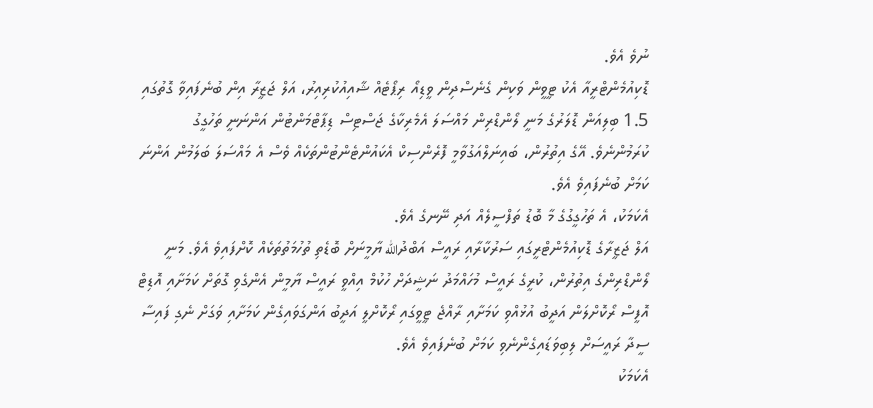ނުވެ އެވެ.
ޑޮކިއުމެންޓްރީއާ އެކު ޓީވީން ވަކިން ގެނެސްދިން ވީޑިއޯ ރިޕޯޓެއް ޝާއިއުކުރިއިރު، އަލް ޖަޒީރާ އިން ބުނެފައިވާ ގޮތުގައި 1.5 ބިލިއަން ޑޮލަރުގެ މަނީ ލޯންޑްރިން މައްސަލަ އެމެރިކާގެ ޖަސްޓިސް ޑިޕާޓްމަންޓުން އަންނަނީ ތަހުގީގު ކުރަމުންނެވެ. އޭގެ އިތުރުން، ބައިނަލްއަގުވާމީ ފޮރެންސިކް އެކައުންޓެންޓުންތަކެއް ވެސް އެ މައްސަލަ ބަލަމުން އަންނަ ކަމަށް ބުނެފައިވެ އެވެ.
އެކަމަކު، އެ ތަހުގީގުގެ މާ ބޮޑު ތަފްސީލެއް އަދި ނޭނގެ އެވެ.
އަލް ޖަޒީރާގެ ޑޮކިއުމެންޓްރީގައި ސަރުކާރާއި ރައީސް އަބްދުالله ޔާމީނަށް ބޮޑެތި ތުހުމަތުތަކެއް ކޮށްފައިވެ އެވެ. މަނީ ލޯންޑްރިންގެ އިތުރުން، ކުރީގެ ރައީސް މުހައްމަދު ނަޝީދަށް ހުކުމް އިއްވީ ރައީސް ޔާމީން އެންގެވި ގޮތަށް ކަމަށާއި އޮޑިޓް އޮފީސް ރޯކޮށްލަން އަދީބު އުޅުއްވި ކަމަށާއި ރާއްޖެ ޓީވީގައި ރޯކޮށްލީ އަދީބު އަންގަވައިގެން ކަމަށާއި ވަގަށް ނެގި ފައިސާ ސީދާ ރައީސަށް ލިބިވަޑައިގެންނެވި ކަމަށް ބުނެފައިވެ އެވެ.
އެކަމަކު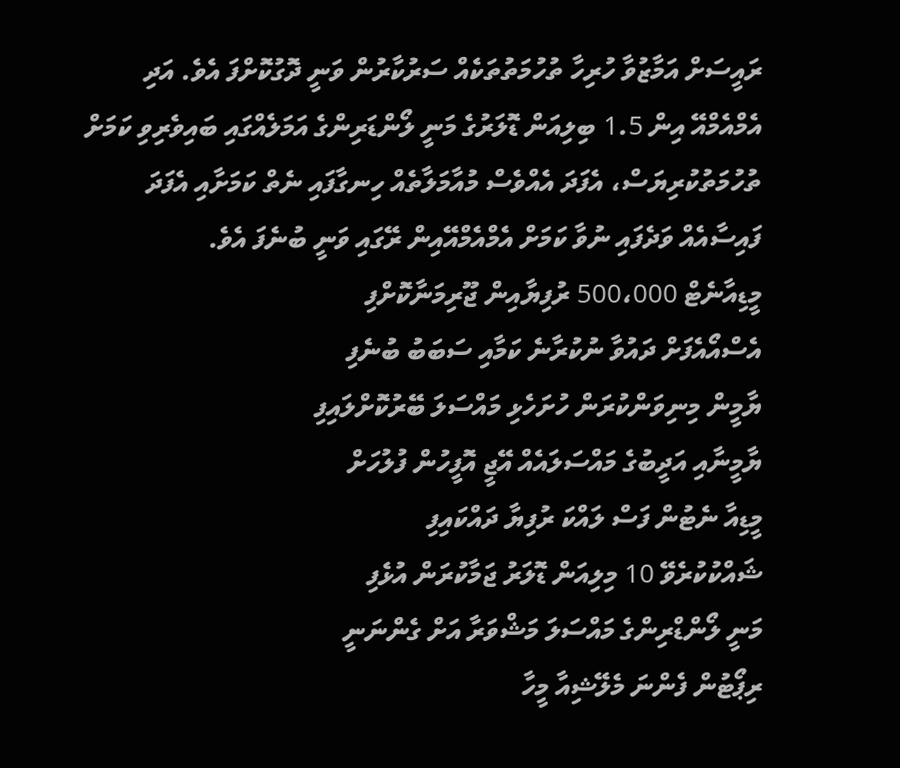ރައީސަށް އަމާޒުވާ ހުރިހާ ތުހުމަތުތަކެއް ސަރުކާރުން ވަނީ ދޮގުކޮށްފަ އެވެ. އަދި އެމްއެމްއޭ އިން 1.5 ބިލިއަން ޑޮލަރުގެ މަނީ ލޯންޑަރިންގެ އަމަލެއްގައި ބައިވެރިވި ކަމަށް ތުހުމަތުކުރިޔަސް، އެފަދަ އެއްވެސް މުއާމަލާތެއް ހިނގާފައި ނެތް ކަމަށާއި އެފަދަ ފައިސާއެއް ވަދެފައި ނުވާ ކަމަށް އެމްއެމްއޭއިން ރޭގައި ވަނީ ބުނެފަ އެވެ.
މީޑިއާނެޓް 500،000 ރުފިޔާއިން ޖޫރިމަނާކޮށްފި
އެސްއޯއެފަށް ދައުވާ ނުކުރާނެ ކަމާއި ސަބަބު ބުނެފި
ޔާމީން މިނިވަންކުރަން ހުށަހެޅި މައްސަލަ ބޭރުކޮށްލައިފި
ޔާމީނާއި އަދީބުގެ މައްސަލައެއް އޭޖީ އޮފީހުން ފުލުހަށް
މީޑިއާ ނެޓުން ފަސް ލައްކަ ރުފިޔާ ދައްކައިފި
ޝައްކުކުރެވޭ 10 މިލިއަން ޑޮލަރު ޖަމާކުރަން އުޅެފި
މަނީ ލޯންޑްރިންގެ މައްސަލަ މަޝްވަރާ އަށް ގެންނަނީ
ރިޕޯޓުން ފެންނަ މެލޭޝިއާ މީހާ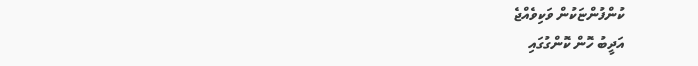ކުންފުންޏަކުން ވަކިވެއްޖެ
އަދީބު ހޮން ކޮންގުގައި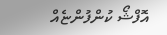އޮފްޝޯ ކުންފުންޏެއް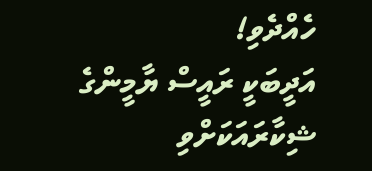ހެއްދެވި!
އަދީބަކީ ރައީސް ޔާމީންގެ ޝިކާރައަކަށްވި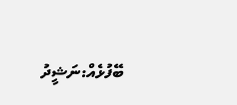ބޭފުޅެއް:ނަޝީދު